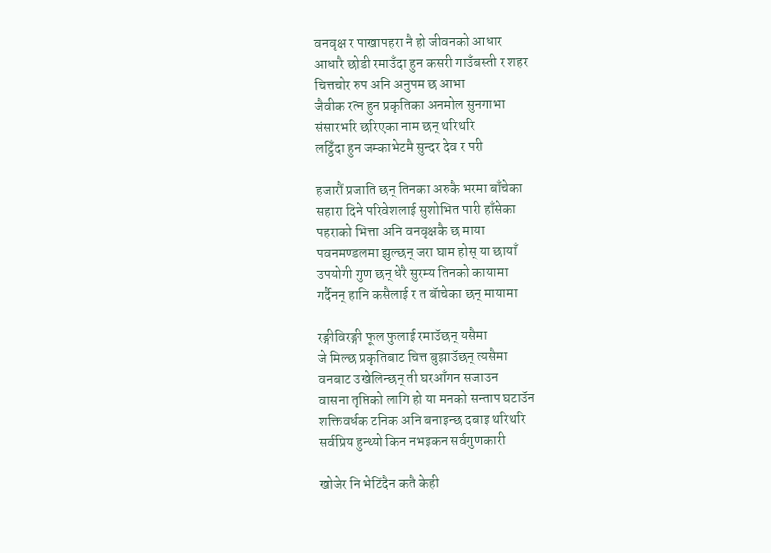वनवृक्ष र पाखापहरा नै हो जीवनको आधार
आधारै छोडी रमाउँदा हुन कसरी गाउँबस्ती र शहर
चित्तचोर रुप अनि अनुपम छ आभा
जैवीक रत्न हुन प्रकृतिका अनमोल सुनगाभा
संसारभरि छरिएका नाम छन् थरिथरि
लट्ठिँदा हुन जम्काभेटमै सुन्दर देव र परी

हजारौं प्रजाति छन् तिनका अरुकै भरमा बाँचेका
सहारा दिने परिवेशलाई सुशोभित पारी हाँसेका
पहराको भित्ता अनि वनवृक्षकै छ माया
पवनमण्डलमा झुल्छन् जरा घाम होस् या छायाँ
उपयोगी गुण छन् धेरै सुरम्य तिनको कायामा
गर्दैनन् हानि कसैलाई र त बॅाचेका छन् मायामा

रङ्गीविरङ्गी फूल फुलाई रमाउॅछन् यसैमा
जे मिल्छ प्रकृतिबाट चित्त बुझाउॅछन् त्यसैमा
वनबाट उखेलिन्छन् ती घरआँगन सजाउन
वासना तृप्तिको लागि हो या मनको सन्ताप घटाउॅन
शक्तिवर्धक टनिक अनि बनाइन्छ दबाइ थरिथरि
सर्वप्रिय हुन्थ्यो किन नभइकन सर्वगुणकारी

खोजेर नि भेटिंदैन कतै केही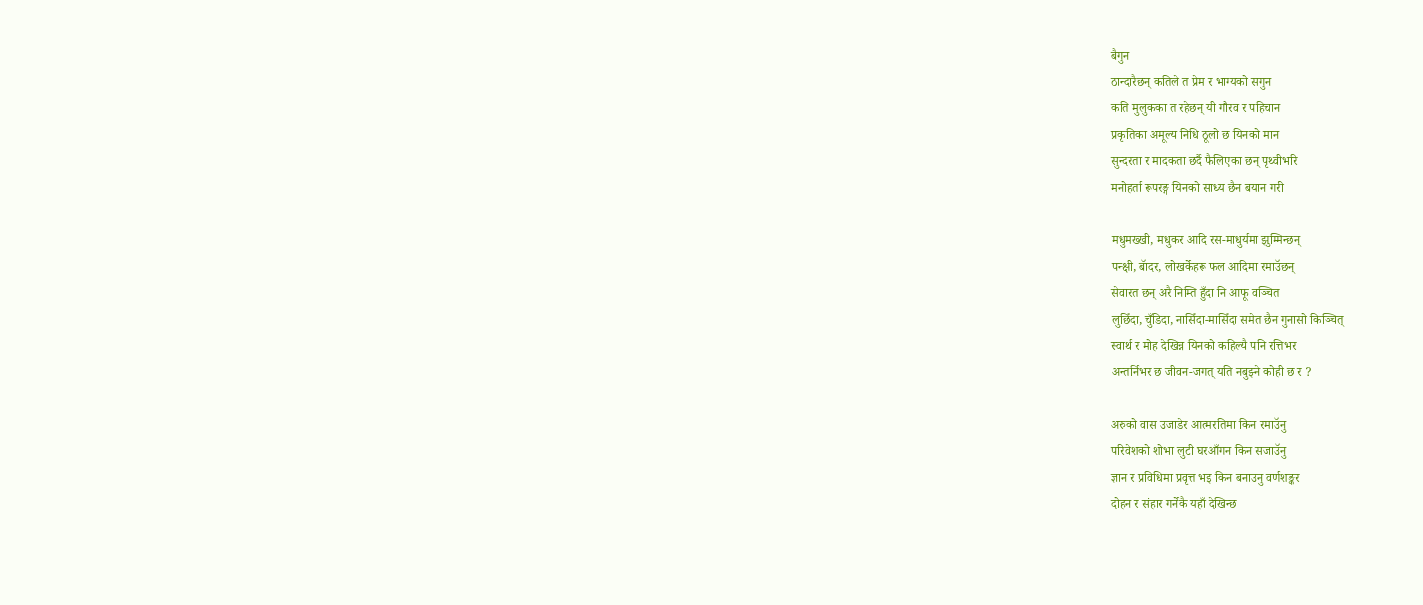बैगुन
ठान्दारैछन् कतिले त प्रेम र भाग्यको सगुन
कति मुलुकका त रहेछन् यी गौरव र पहिचान
प्रकृतिका अमूल्य निधि ठूलो छ यिनको मान
सुन्दरता र मादकता छर्दै फैलिएका छन् पृथ्वीभरि
मनोहर्ता रूपरङ्ग यिनको साध्य छैन बयान गरी

मधुमख्खी, मधुकर आदि रस-माधुर्यमा झुम्मिन्छन्
पन्क्षी, बॅादर, लोखर्केहरू फल आदिमा रमाउॅछन्
सेवारत छन् अरै निम्ति हुँदा नि आफू वञ्चित
लुछिँदा, चुँडिदा, नासिँदा-मासिँदा समेत छैन गुनासो किञ्चित्
स्वार्थ र मोह देखिन्न यिनको कहिल्यै पनि रत्तिभर
अन्तर्निभर छ जीवन-जगत् यति नबुझ्ने कोही छ र ?

अरुको वास उजाडेर आत्मरतिमा किन रमाउॅनु
परिवेशको शोभा लुटी घरआँगन किन सजाउॅनु
ज्ञान र प्रविधिमा प्रवृत्त भइ किन बनाउनु वर्णशङ्कर
दोहन र संहार गर्नेकै यहाँ देखिन्छ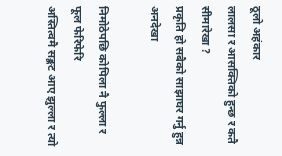ठूलो अहंकार
लालसा र आसक्तिको हुन्छ र कतै सीमारेखा ?
प्रकृति हो सबैको साझाघर गर्नु हुन्न अनदेखा

निमोठेपछि कोपिला नै फुल्ला र फूल फेरिफेरि
अस्तित्वमै सङ्कट आए झुल्ला र त्यो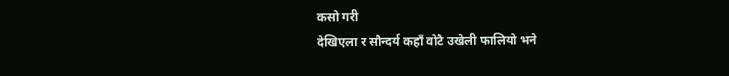कसो गरी
देखिएला र सौन्दर्य कहाँ वोटै उखेली फालियो भने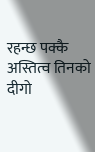रहन्छ पक्कै अस्तित्व तिनको दीगो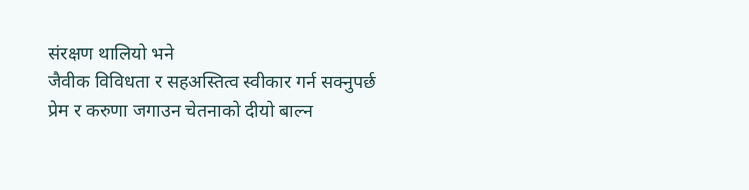संरक्षण थालियो भने
जैवीक विविधता र सहअस्तित्व स्वीकार गर्न सक्नुपर्छ
प्रेम र करुणा जगाउन चेतनाको दीयो बाल्न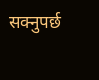सक्नुपर्छ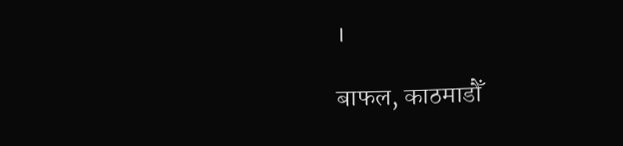।

बाफल, काठमाडौँ